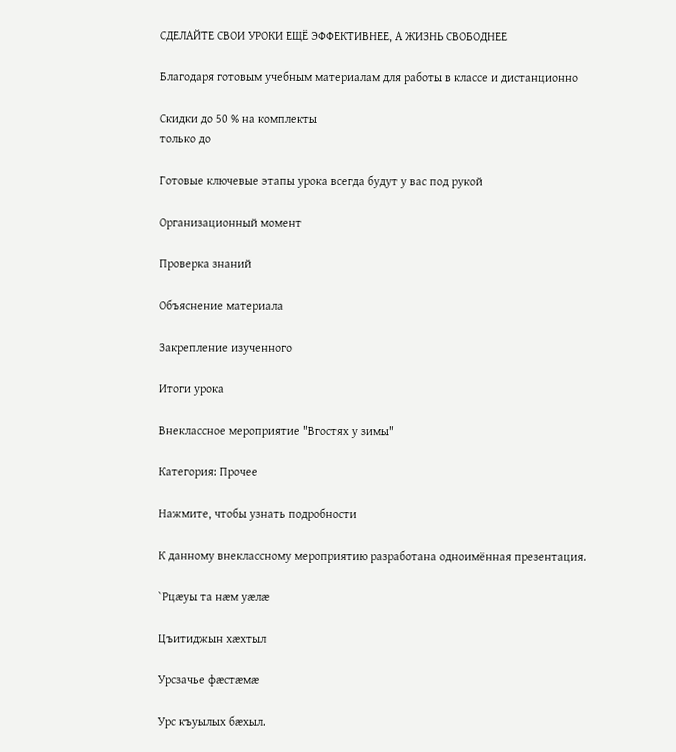СДЕЛАЙТЕ СВОИ УРОКИ ЕЩЁ ЭФФЕКТИВНЕЕ, А ЖИЗНЬ СВОБОДНЕЕ

Благодаря готовым учебным материалам для работы в классе и дистанционно

Скидки до 50 % на комплекты
только до

Готовые ключевые этапы урока всегда будут у вас под рукой

Организационный момент

Проверка знаний

Объяснение материала

Закрепление изученного

Итоги урока

Внеклассное мероприятие "Вгостях у зимы"

Категория: Прочее

Нажмите, чтобы узнать подробности

К данному внеклассному мероприятию разработана одноимённая презентация.

`Рцæуы та нæм уæлæ

Цъитиджын хæхтыл

Урсзачье фæстæмæ

Урс къуылых бæхыл.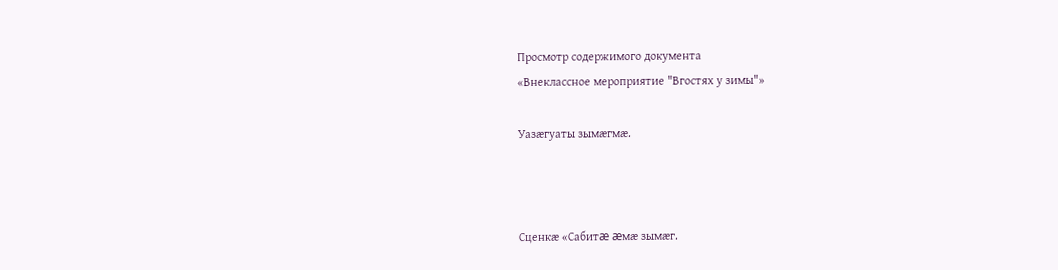Просмотр содержимого документа
«Внеклассное мероприятие "Вгостях у зимы"»

Уазæгуаты зымæгмæ.



Сценкæ «Сабитæ æмæ зымæг.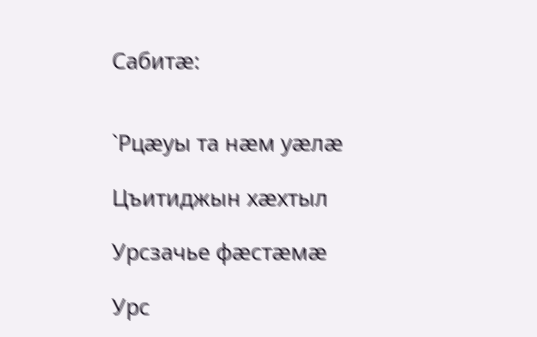Сабитæ:


`Рцæуы та нæм уæлæ

Цъитиджын хæхтыл

Урсзачье фæстæмæ

Урс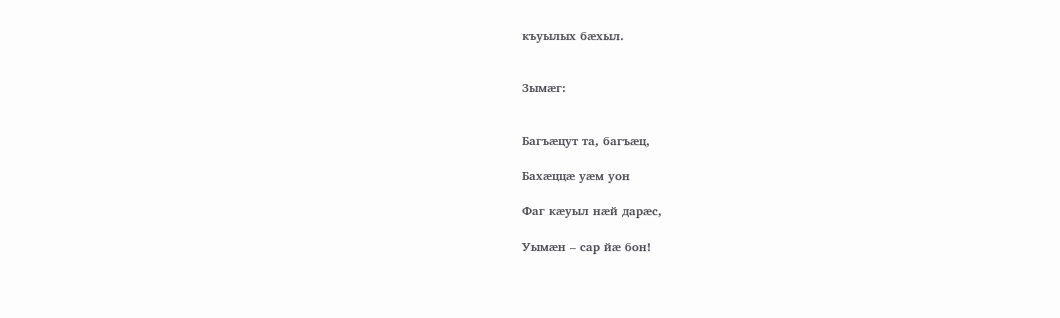къуылых бæхыл.


Зымæг:


Багъæцут та, багъæц,

Бахæццæ уæм уон

Фаг кæуыл нæй дарæс,

Уымæн – сар йæ бон!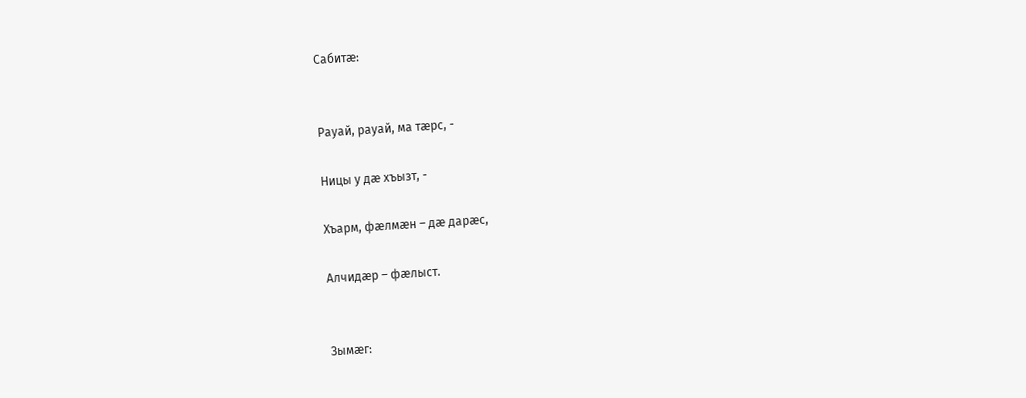Сабитæ:


Рауай, рауай, ма тæрс, -

Ницы у дæ хъызт, -

Хъарм, фæлмæн – дæ дарæс,

Алчидæр – фæлыст.


Зымæг: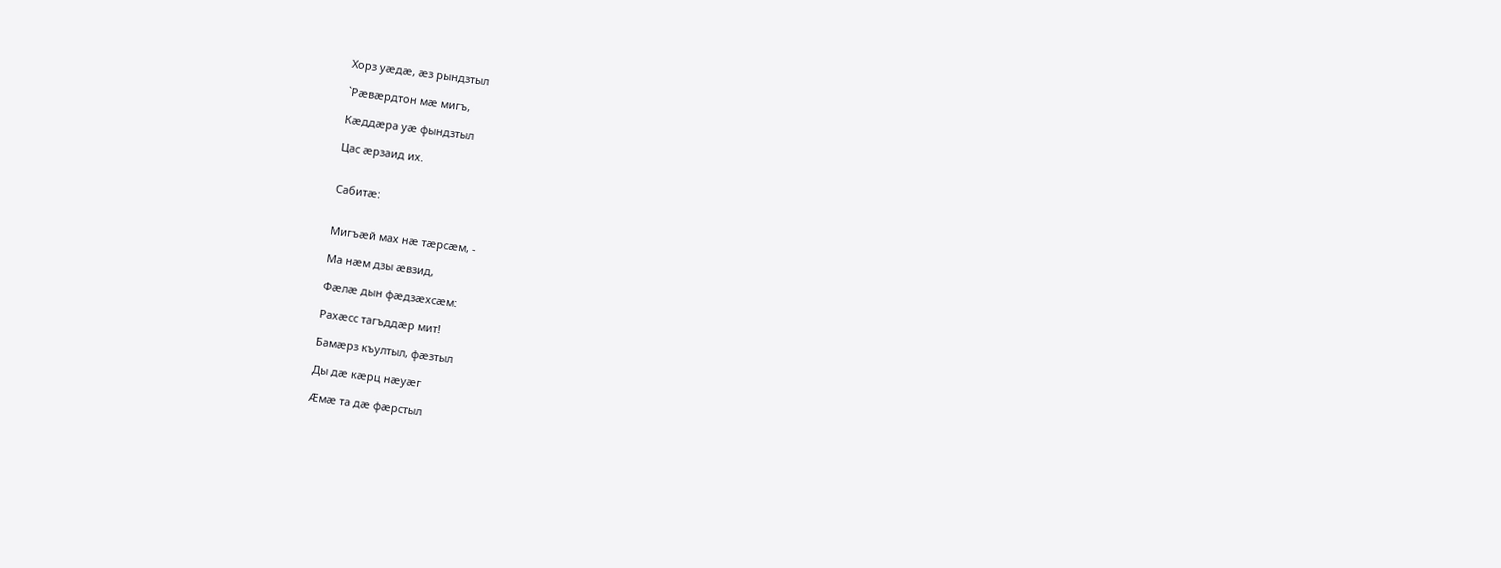Хорз уæдæ, æз рындзтыл

`Рæвæрдтон мæ мигъ,

Кæддæра уæ фындзтыл

Цас æрзаид их.


Сабитæ:


Мигъæй мах нæ тæрсæм, -

Ма нæм дзы æвзид,

Фæлæ дын фæдзæхсæм:

Рахæсс тагъддæр мит!

Бамæрз къултыл, фæзтыл

Ды дæ кæрц нæуæг

Æмæ та дæ фæрстыл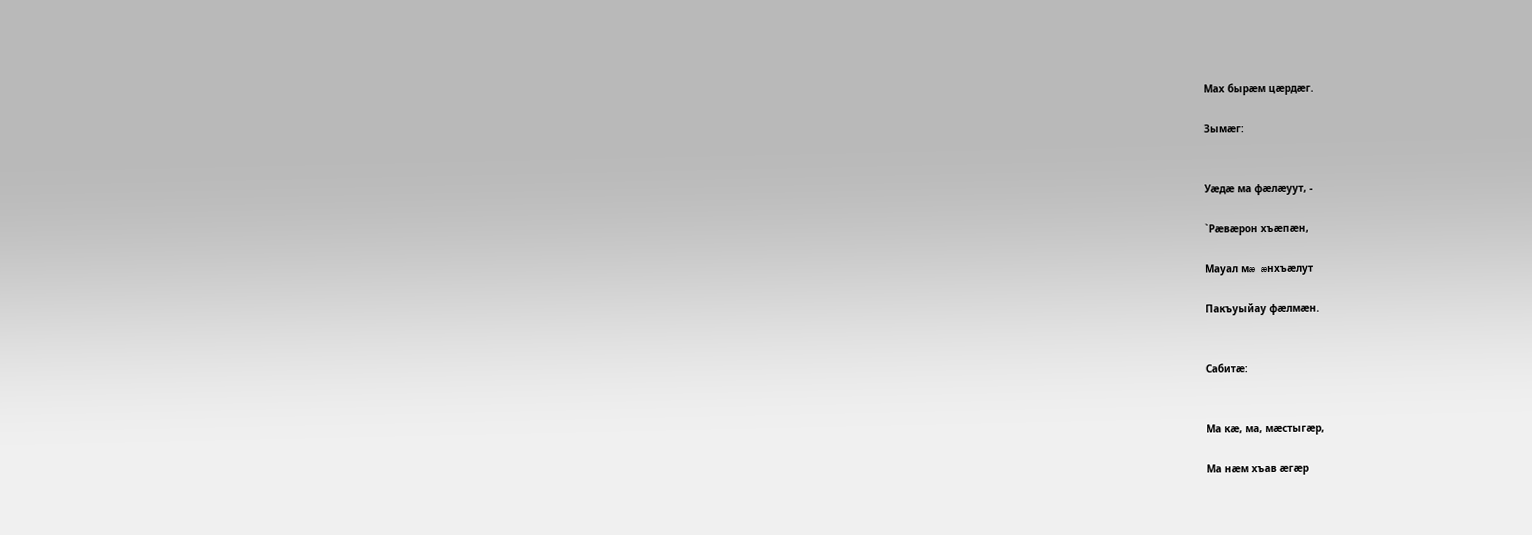Мах бырæм цæрдæг.

Зымæг:


Уæдæ ма фæлæуут, -

`Рæвæрон хъæпæн,

Мауал мæ æнхъæлут

Пакъуыйау фæлмæн.


Сабитæ:


Ма кæ, ма, мæстыгæр,

Ма нæм хъав æгæр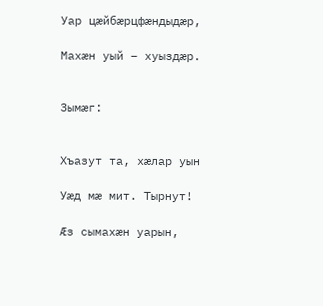Уар цæйбæрцфæндыдæр,

Махæн уый – хуыздæр.


Зымæг:


Хъазут та, хæлар уын

Уæд мæ мит. Тырнут!

Æз сымахæн уарын,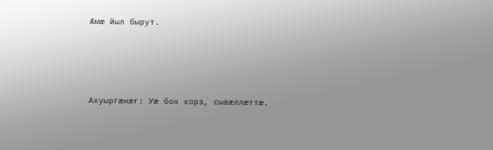Æмæ йыл бырут.





Ахуыргæнæг: Уæ бон хорз, сывæллæттæ.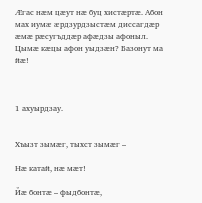Æгас нæм цæут нæ буц хистæртæ. Абон мах иумæ æрдзурдзыстæм диссагдæр æмæ рæсугъддæр афæдзы афоныл. Цымæ кæцы афон уыдзæн? Базонут ма йæ!



1 ахуырдзау.


Хъызт зымæг, тыхст зымæг –

Нæ катай, нæ мæт!

Йæ бонтæ – фыдбонтæ,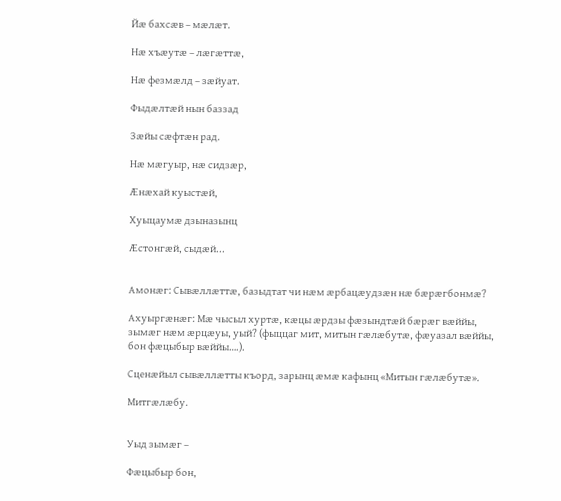Йæ бахсæв – мæлæт.

Нæ хъæутæ – лæгæттæ,

Нæ фезмæлд – зæйуат.

Фыдæлтæй нын баззад

Зæйы сæфтæн рад.

Нæ мæгуыр, нæ сидзæр,

Æнæхай куыстæй,

Хуыцаумæ дзыназынц

Æстонгæй, сыдæй...


Амонæг: Сывæллæттæ, базыдтат чи нæм æрбацæудзæн нæ бæрæгбонмæ?

Ахуыргæнæг: Мæ чысыл хуртæ, кæцы æрдзы фæзындтæй бæрæг вæййы, зымæг нæм æрцæуы, уый? (фыццаг мит, митын гæлæбутæ, фæуазал вæййы, бон фæцыбыр вæййы….).

Сценæйыл сывæллæтты къорд, зарынц æмæ кафынц «Митын гæлæбутæ».

Митгæлæбу.


Уыд зымæг –

Фæцыбыр бон,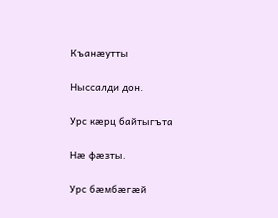Къанæутты

Ныссалди дон.

Урс кæрц байтыгъта

Нæ фæзты.

Урс бæмбæгæй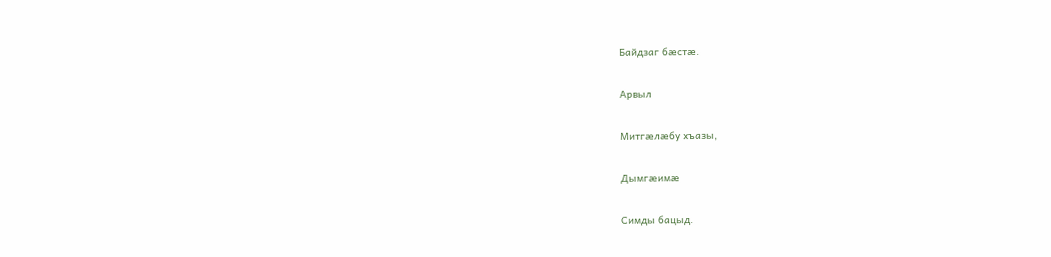Байдзаг бæстæ.

Арвыл

Митгæлæбу хъазы,

Дымгæимæ

Симды бацыд.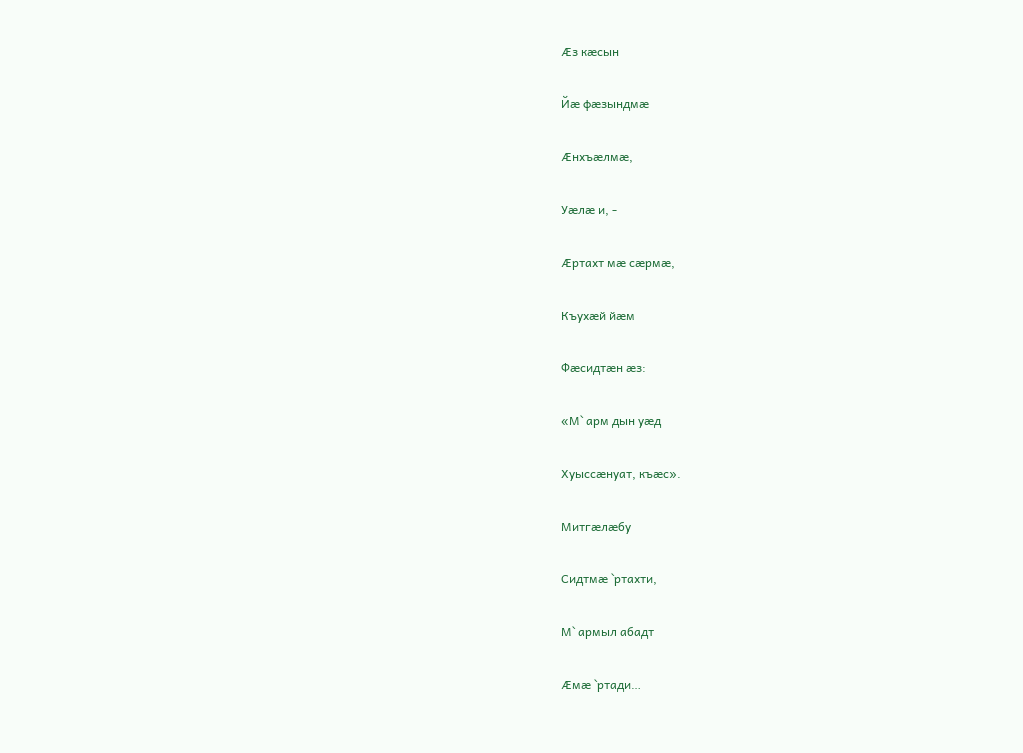Æз кæсын

Йæ фæзындмæ

Æнхъæлмæ,

Уæлæ и, -

Æртахт мæ сæрмæ,

Къухæй йæм

Фæсидтæн æз:

«М` арм дын уæд

Хуыссæнуат, къæс».

Митгæлæбу

Сидтмæ `ртахти,

М` армыл абадт

Æмæ `ртади…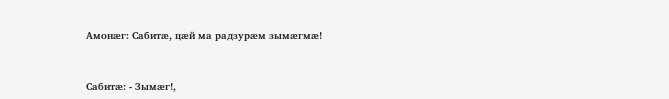Амонæг: Сабитæ, цæй ма радзурæм зымæгмæ!


Сабитæ: - Зымæг!,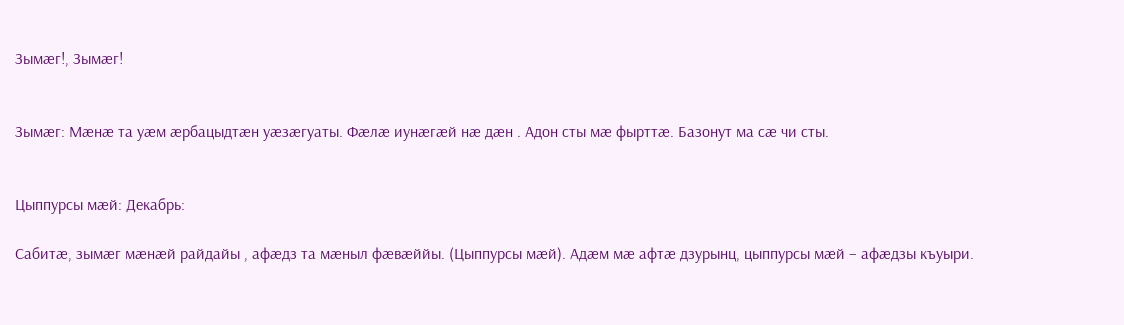Зымæг!, Зымæг!


Зымæг: Мæнæ та уæм æрбацыдтæн уæзæгуаты. Фæлæ иунæгæй нæ дæн . Адон сты мæ фырттæ. Базонут ма сæ чи сты.


Цыппурсы мæй: Декабрь:

Сабитæ, зымæг мæнæй райдайы , афæдз та мæныл фæвæййы. (Цыппурсы мæй). Адæм мæ афтæ дзурынц, цыппурсы мæй – афæдзы къуыри.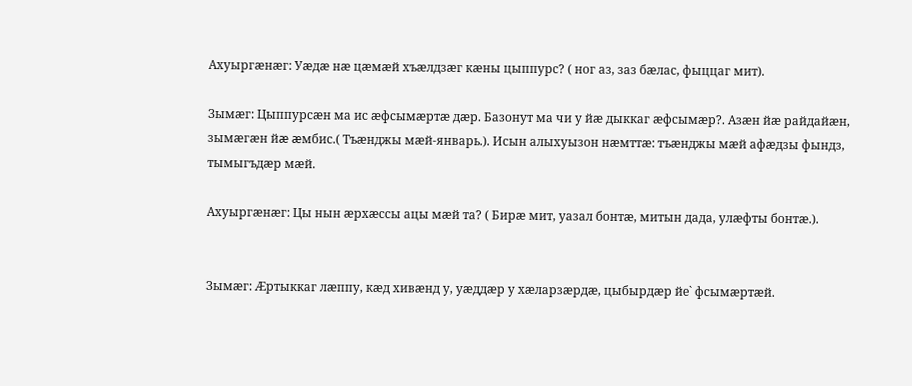Ахуыргæнæг: Уæдæ нæ цæмæй хъæлдзæг кæны цыппурс? ( ног аз, заз бæлас, фыццаг мит).

Зымæг: Цыппурсæн ма ис æфсымæртæ дæр. Базонут ма чи у йæ дыккаг æфсымæр?. Азæн йæ райдайæн, зымæгæн йæ æмбис.( Тъæнджы мæй-январь.). Исын алыхуызон нæмттæ: тъæнджы мæй афæдзы фындз, тымыгъдæр мæй.

Ахуыргæнæг: Цы нын æрхæссы ацы мæй та? ( Бирæ мит, уазал бонтæ, митын дада, улæфты бонтæ.).


Зымæг: Æртыккаг лæппу, кæд хивæнд у, уæддæр у хæларзæрдæ, цыбырдæр йе` фсымæртæй.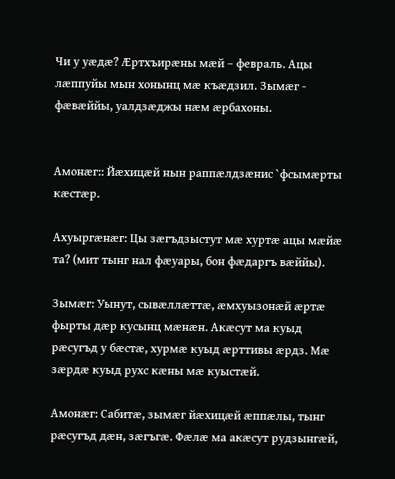Чи у уæдæ? Æртхъирæны мæй – февраль. Ацы лæппуйы мын хонынц мæ къæдзил. Зымæг - фæвæййы, уалдзæджы нæм æрбахоны.


Амонæг:: Йæхицæй нын раппæлдзæнис `фсымæрты кæстæр.

Ахуыргæнæг: Цы зæгъдзыстут мæ хуртæ ацы мæйæ та? (мит тынг нал фæуары, бон фæдаргъ вæййы).

Зымæг: Уынут, сывæллæттæ, æмхуызонæй æртæ фырты дæр кусынц мæнæн. Акæсут ма куыд рæсугъд у бæстæ, хурмæ куыд æрттивы æрдз. Мæ зæрдæ куыд рухс кæны мæ куыстæй.

Амонæг: Сабитæ, зымæг йæхицæй æппæлы, тынг рæсугъд дæн, зæгъгæ. Фæлæ ма акæсут рудзынгæй,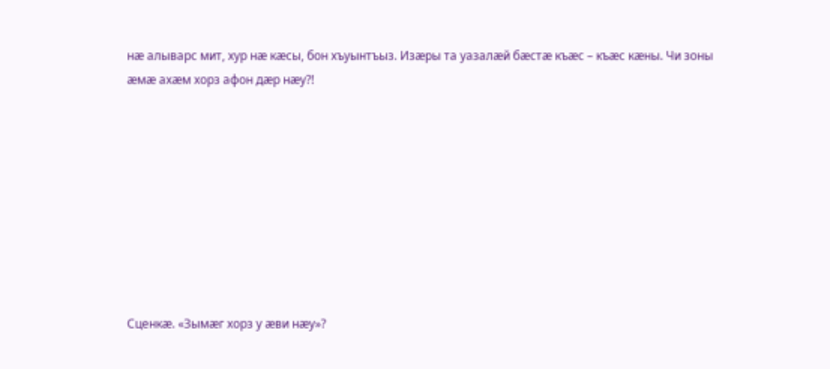нæ алыварс мит, хур нæ кæсы, бон хъуынтъыз. Изæры та уазалæй бæстæ къæс – къæс кæны. Чи зоны æмæ ахæм хорз афон дæр нæу?!









Сценкæ. «Зымæг хорз у æви нæу»?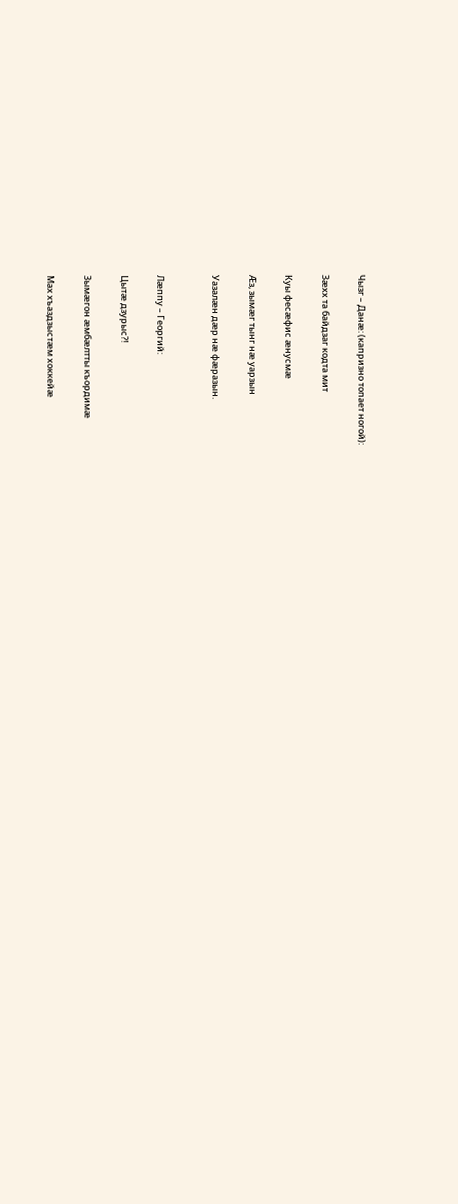Чызг – Данæ: (капризно топает ногой):

Зæхх та байдзаг кодта мит

Куы фесæфис æнусмæ

Æз, зымæг тынг нæ уарзын

Уазалæн дæр нæ фæразын.


Лæппу – Георгий:

Цытæ дзурыс?!

Зымæгон æмбæлтты къордимæ

Мах хъаздзыстæм хоккейæ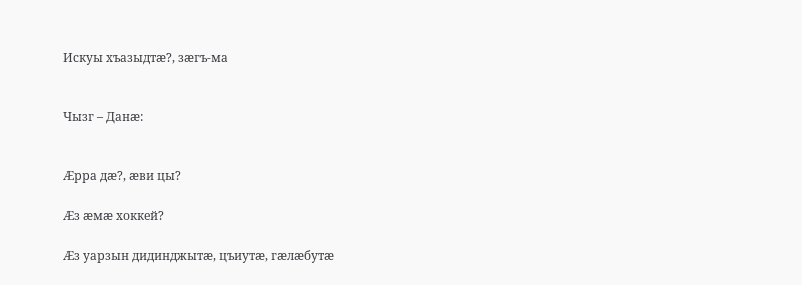Искуы хъазыдтæ?, зæгъ-ма


Чызг – Данæ:


Æрра дæ?, æви цы?

Æз æмæ хоккей?

Æз уарзын дидинджытæ, цъиутæ, гæлæбутæ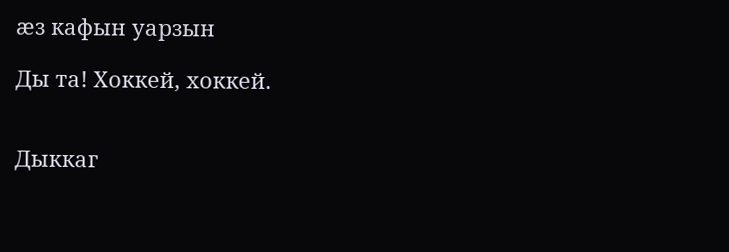æз кафын уарзын

Ды та! Хоккей, хоккей.


Дыккаг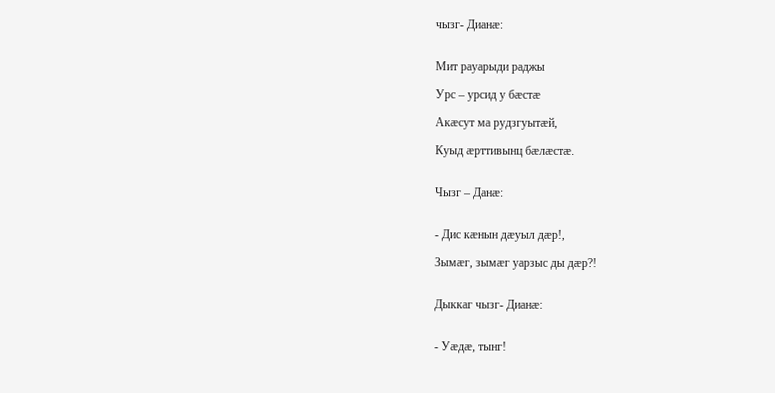чызг- Дианæ:


Мит рауарыди раджы

Урс – урсид у бæстæ

Акæсут ма рудзгуытæй,

Куыд æрттивынц бæлæстæ.


Чызг – Данæ:


- Дис кæнын дæуыл дæр!,

Зымæг, зымæг уарзыс ды дæр?!


Дыккаг чызг- Дианæ:


- Уæдæ, тынг!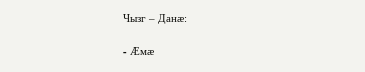Чызг – Данæ:

- Æмæ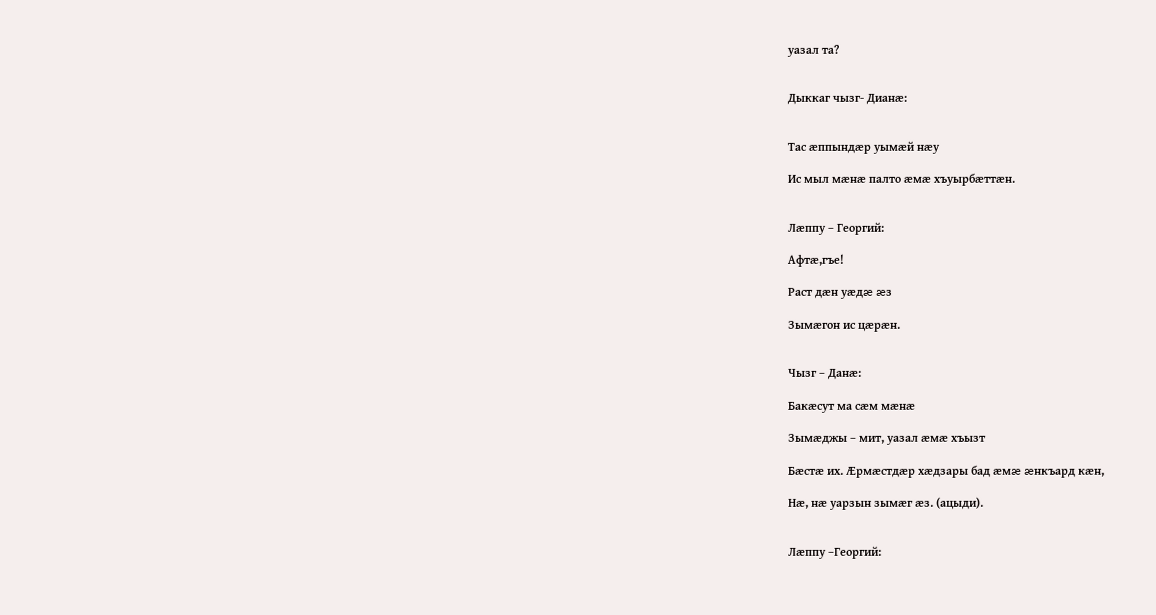уазал та?


Дыккаг чызг- Дианæ:


Тас æппындæр уымæй нæу

Ис мыл мæнæ палто æмæ хъуырбæттæн.


Лæппу – Георгий:

Афтæ,гъе!

Раст дæн уæдæ æз

Зымæгон ис цæрæн.


Чызг – Данæ:

Бакæсут ма сæм мæнæ

Зымæджы – мит, уазал æмæ хъызт

Бæстæ их. Æрмæстдæр хæдзары бад æмæ æнкъард кæн,

Нæ, нæ уарзын зымæг æз. (ацыди).


Лæппу –Георгий: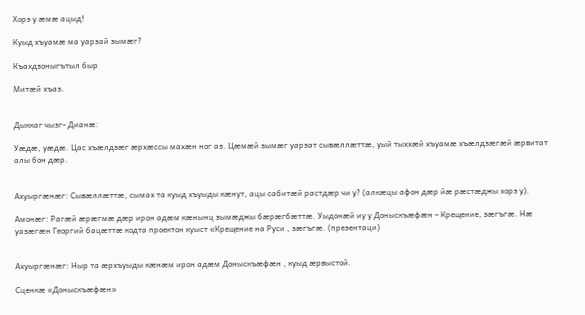Хорз у æмæ ацыд!

Куыд хъуамæ ма уарзай зымæг?

Къахдзоныгътыл быр

Митæй хъаз.


Дыккаг чызг- Дианæ:

Уæдæ, уæдæ. Цас хъæлдзæг æрхæссы махæн ног аз. Цæмæй зымæг уарзат сывæллæттæ, уый тыххæй хъуамæ хъæлдзæгæй æрвитат алы бон дæр.


Ахуыргæнæг: Сывæллæттæ, сымах та куыд хъуыды кæнут, ацы сабитæй растдæр чи у? (алкæцы афон дæр йæ рæстæджы хорз у).

Амонæг: Рагæй æрæгмæ дæр ирон адæм кæнынц зымæджы бæрæгбæттæ. Уыдонæй иу у Доныскъæфæн – Крещение, зæгъгæ. Нæ уазæгæн Георгий бацæттæ кодта проектон куыст «Крещение на Руси , зæгъгæ. (презентаци)


Ахуыргæнæг: Ныр та æрхъуыды кæнæм ирон адæм Доныскъæфæн , куыд æрвыстой.

Сценкæ «Доныскъæфæн»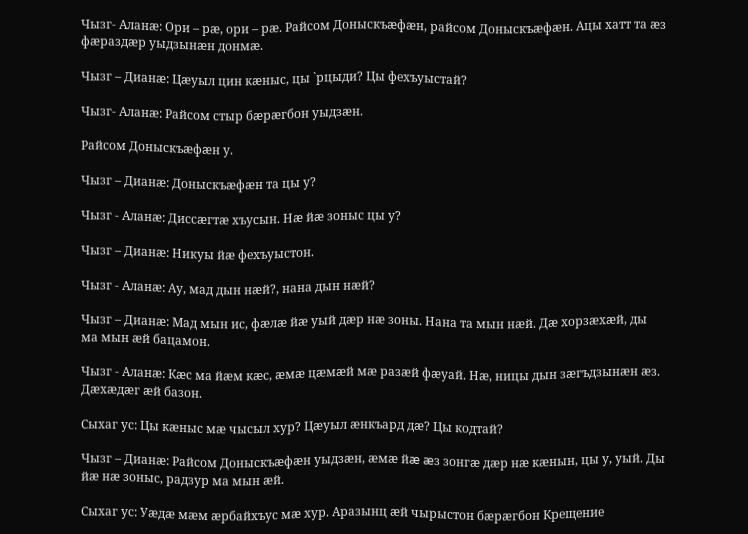Чызг- Аланæ: Ори – рæ, ори – рæ. Райсом Доныскъæфæн, райсом Доныскъæфæн. Ацы хатт та æз фæраздæр уыдзынæн донмæ.

Чызг – Дианæ: Цæуыл цин кæныс, цы `рцыди? Цы фехъуыстай?

Чызг- Аланæ: Райсом стыр бæрæгбон уыдзæн.

Райсом Доныскъæфæн у.

Чызг – Дианæ: Доныскъæфæн та цы у?

Чызг - Аланæ: Диссæгтæ хъусын. Нæ йæ зоныс цы у?

Чызг – Дианæ: Никуы йæ фехъуыстон.

Чызг - Аланæ: Ау, мад дын нæй?, нана дын нæй?

Чызг – Дианæ: Мад мын ис, фæлæ йæ уый дæр нæ зоны. Нана та мын нæй. Дæ хорзæхæй, ды ма мын æй бацамон.

Чызг - Аланæ: Кæс ма йæм кæс, æмæ цæмæй мæ разæй фæуай. Нæ, ницы дын зæгъдзынæн æз. Дæхæдæг æй базон.

Сыхаг ус: Цы кæныс мæ чысыл хур? Цæуыл æнкъард дæ? Цы кодтай?

Чызг – Дианæ: Райсом Доныскъæфæн уыдзæн, æмæ йæ æз зонгæ дæр нæ кæнын, цы у, уый. Ды йæ нæ зоныс, радзур ма мын æй.

Сыхаг ус: Уæдæ мæм æрбайхъус мæ хур. Аразынц æй чырыстон бæрæгбон Крещение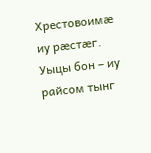Хрестовоимæ иу рæстæг. Уыцы бон – иу райсом тынг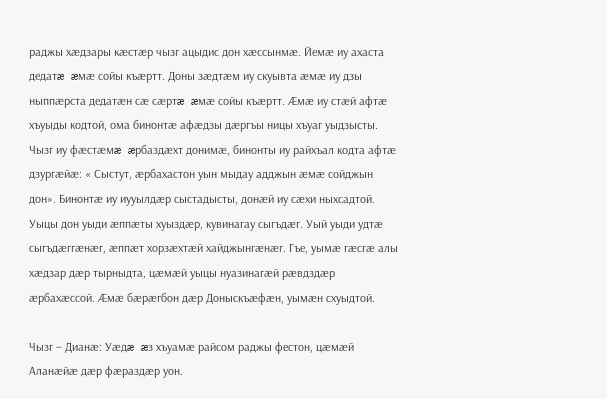раджы хæдзары кæстæр чызг ацыдис дон хæссынмæ. Йемæ иу ахаста дедатæ æмæ сойы къæртт. Доны зæдтæм иу скуывта æмæ иу дзы ныппæрста дедатæн сæ сæртæ æмæ сойы къæртт. Æмæ иу стæй афтæ хъуыды кодтой, ома бинонтæ афæдзы дæргъы ницы хъуаг уыдзысты. Чызг иу фæстæмæ æрбаздæхт донимæ, бинонты иу райхъал кодта афтæ дзургæйæ: « Сыстут, æрбахастон уын мыдау адджын æмæ сойджын дон». Бинонтæ иу иууылдæр сыстадысты, донæй иу сæхи ныхсадтой. Уыцы дон уыди æппæты хуыздæр, кувинагау сыгъдæг. Уый уыди удтæ сыгъдæггæнæг, æппæт хорзæхтæй хайджынгæнæг. Гъе, уымæ гæсгæ алы хæдзар дæр тырныдта, цæмæй уыцы нуазинагæй рæвдздæр æрбахæссой. Æмæ бæрæгбон дæр Доныскъæфæн, уымæн схуыдтой.

Чызг – Дианæ: Уæдæ æз хъуамæ райсом раджы фестон, цæмæй Аланæйæ дæр фæраздæр уон.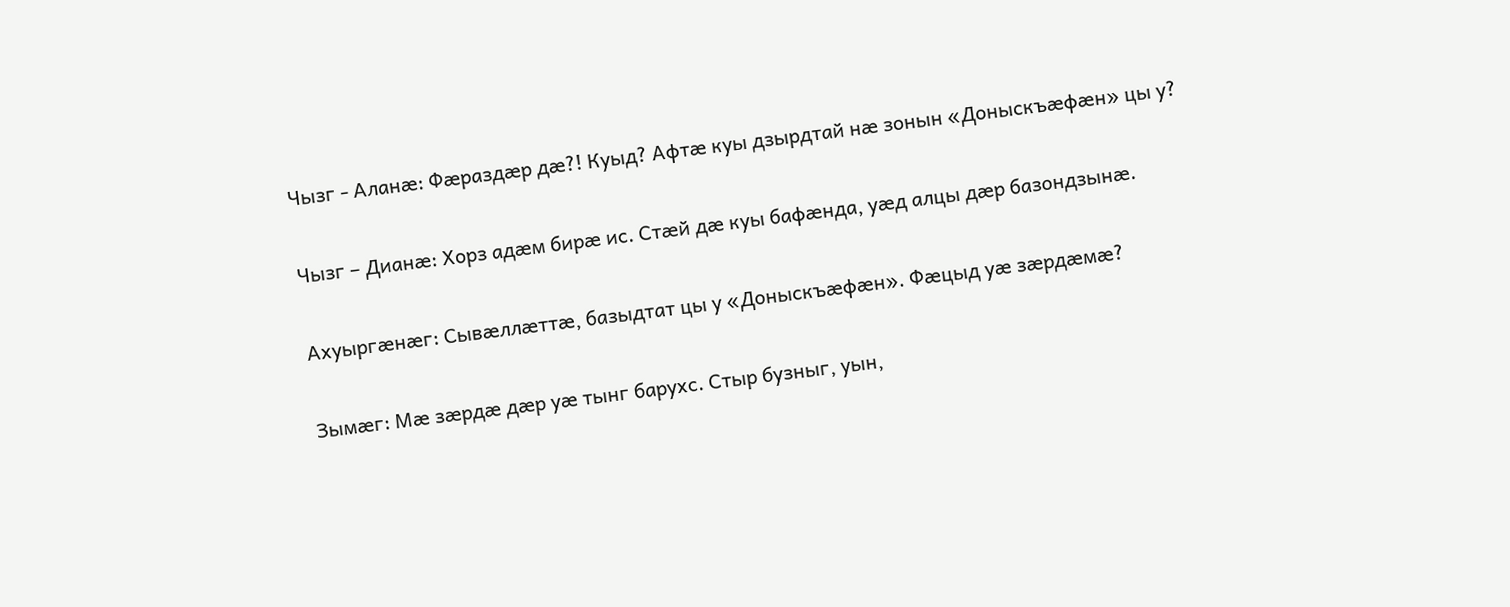Чызг - Аланæ: Фæраздæр дæ?! Куыд? Афтæ куы дзырдтай нæ зонын «Доныскъæфæн» цы у?

Чызг – Дианæ: Хорз адæм бирæ ис. Стæй дæ куы бафæнда, уæд алцы дæр базондзынæ.

Ахуыргæнæг: Сывæллæттæ, базыдтат цы у «Доныскъæфæн». Фæцыд уæ зæрдæмæ?

Зымæг: Мæ зæрдæ дæр уæ тынг барухс. Стыр бузныг, уын,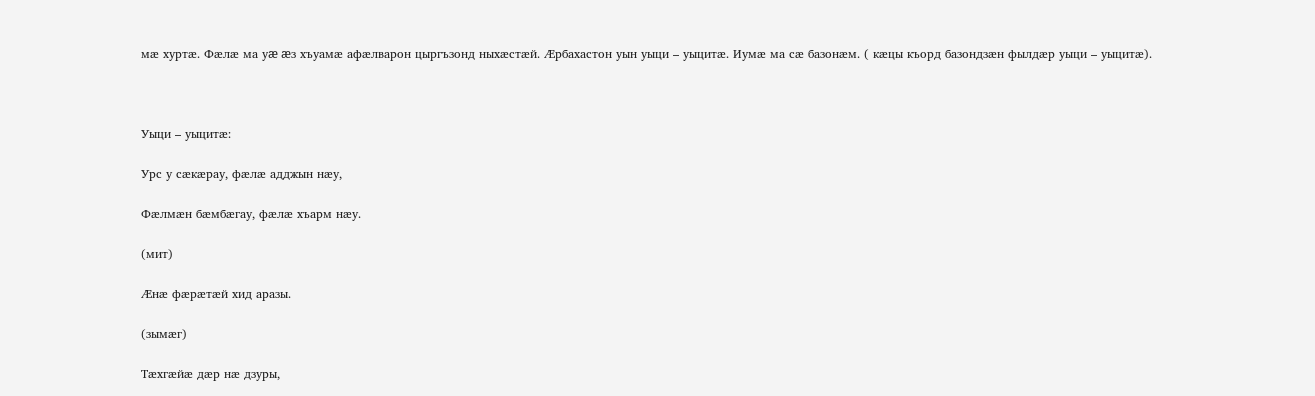мæ хуртæ. Фæлæ ма уæ æз хъуамæ афæлварон цыргъзонд ныхæстæй. Æрбахастон уын уыци – уыцитæ. Иумæ ма сæ базонæм. ( кæцы къорд базондзæн фылдæр уыци – уыцитæ).



Уыци – уыцитæ:

Урс у сæкæрау, фæлæ адджын нæу,

Фæлмæн бæмбæгау, фæлæ хъарм нæу.

(мит)

Æнæ фæрæтæй хид аразы.

(зымæг)

Тæхгæйæ дæр нæ дзуры,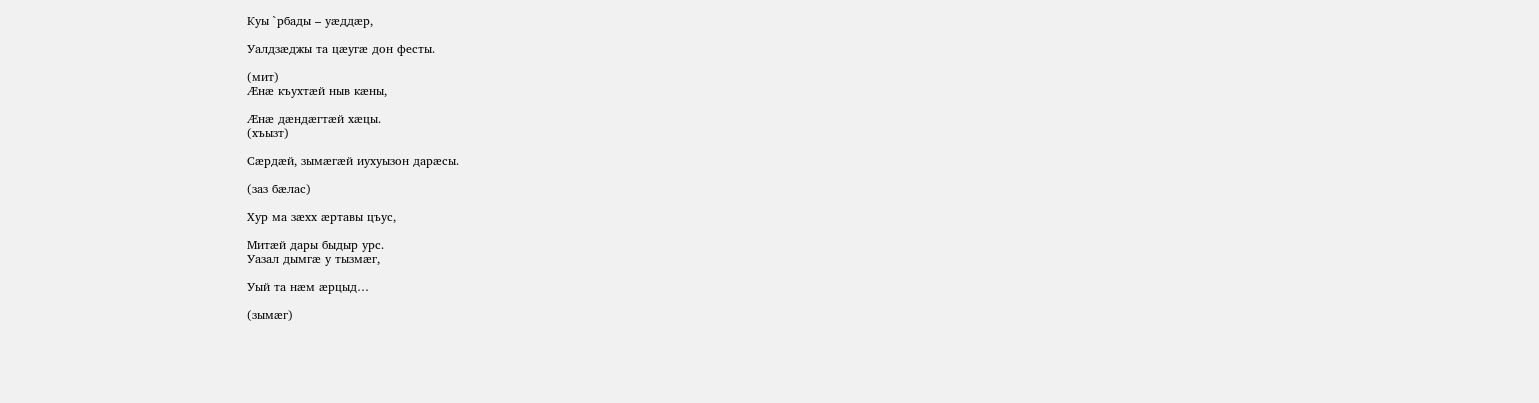Куы `рбады – уæддæр,

Уалдзæджы та цæугæ дон фесты.

(мит)
Æнæ къухтæй ныв кæны,

Æнæ дæндæгтæй хæцы.
(хъызт)

Сæрдæй, зымæгæй иухуызон дарæсы.

(заз бæлас)

Хур ма зæхх æртавы цъус,

Митæй дары быдыр урс.
Уазал дымгæ у тызмæг,

Уый та нæм æрцыд…

(зымæг)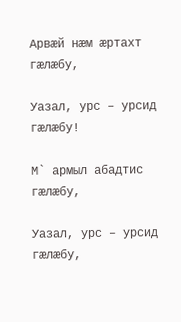Арвæй нæм æртахт гæлæбу,

Уазал, урс – урсид гæлæбу!

М` армыл абадтис гæлæбу,

Уазал, урс – урсид гæлæбу,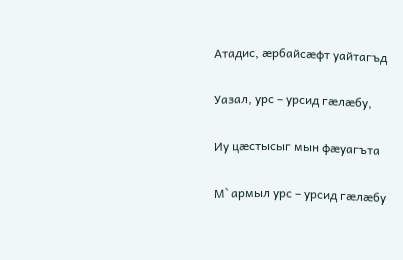Атадис, æрбайсæфт уайтагъд

Уазал, урс – урсид гæлæбу,

Иу цæстысыг мын фæуагъта

М` армыл урс – урсид гæлæбу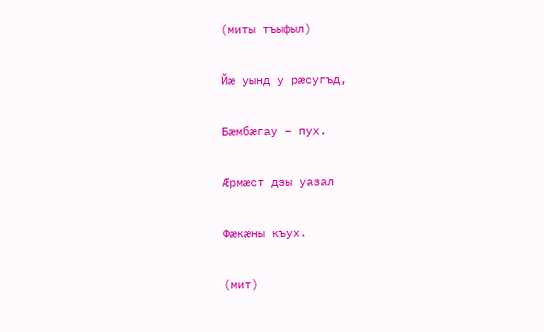(миты тъыфыл)

Йæ уынд у рæсугъд,

Бæмбæгау – пух.

Æрмæст дзы уазал

Фæкæны къух.

(мит)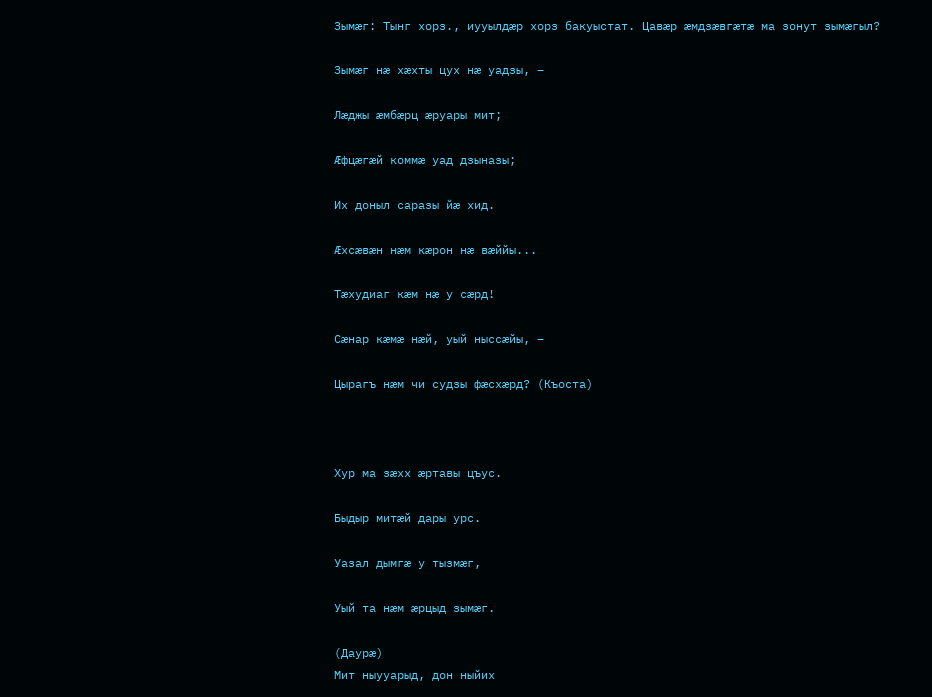Зымæг: Тынг хорз., иууылдæр хорз бакуыстат. Цавæр æмдзæвгæтæ ма зонут зымæгыл?

Зымæг нæ хæхты цух нæ уадзы, –

Лæджы æмбæрц æруары мит;

Æфцæгæй коммæ уад дзыназы;

Их доныл саразы йæ хид.

Æхсæвæн нæм кæрон нæ вæййы...

Тæхудиаг кæм нæ у сæрд!

Сæнар кæмæ нæй, уый ныссæйы, –

Цырагъ нæм чи судзы фæсхæрд? (Къоста)



Хур ма зæхх æртавы цъус.

Быдыр митæй дары урс.

Уазал дымгæ у тызмæг,

Уый та нæм æрцыд зымæг.

(Даурæ)
Мит ныууарыд, дон ныйих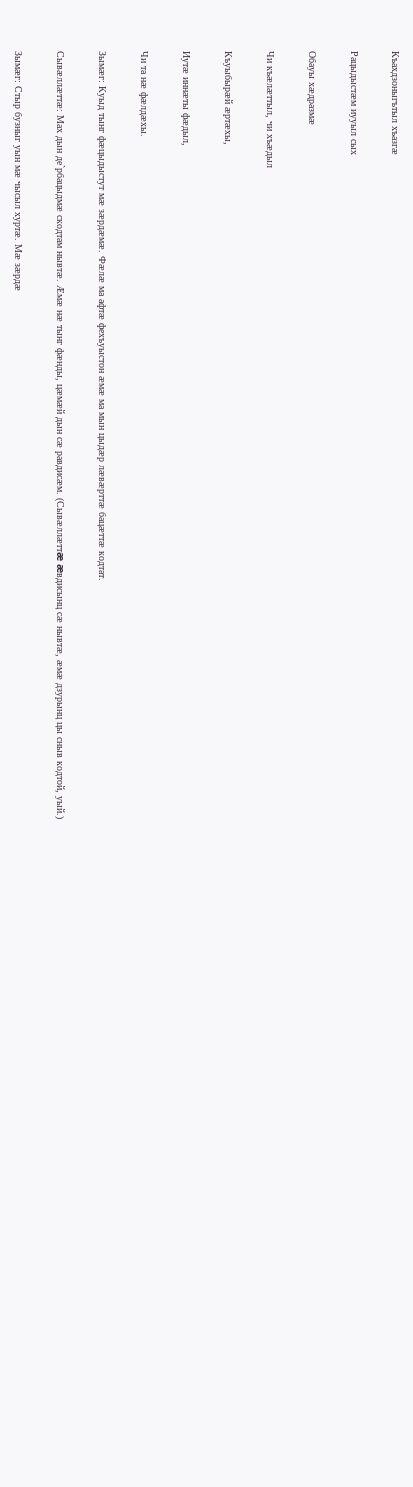Къахдзоныгътыл хъазгæ

Рацыдыстæм иууыл сых

Обауы хæдразмæ

Чи къæлæттыл, чи хъæдыл

Къуыбырæй æртæхы,

Иутæ иннæты фæдыл,

Чи та нæ фæлдæхы.

Зымæг: Куыд тынг фæцыдыстут мæ зæрдæмæ. Фæлæ ма афтæ фехъуыстон æмæ ма мын цыдæр лæвæрттæ бацæттæ кодтат.

Сывæллæттæ: Мах дын де`рбацыдмæ скодтам нывтæ. Æмæ нæ тынг фæнды, цæмæй дын сæ равдисæм. (Сывæллæттæ æвдисынц сæ нывтæ, æмæ дзурынц цы сныв кодтой, уый.)

Зымæг: Стыр бузныг уын мæ чысыл хуртæ. Мæ зæрдæ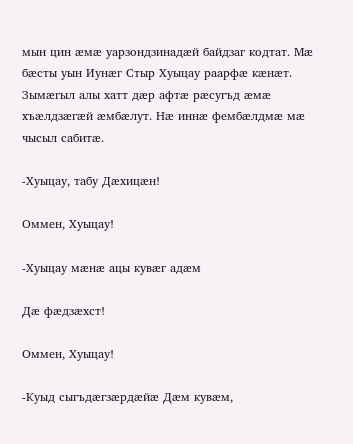мын цин æмæ уарзондзинадæй байдзаг кодтат. Мæ бæсты уын Иунæг Стыр Хуыцау раарфæ кæнæт. Зымæгыл алы хатт дæр афтæ рæсугъд æмæ хъæлдзæгæй æмбæлут. Нæ иннæ фембæлдмæ мæ чысыл сабитæ.

-Хуыцау, табу Дӕхицӕн!

Оммен, Хуыцау!

-Хуыцау мӕнӕ ацы кувӕг адӕм

Дӕ фӕдзӕхст!

Оммен, Хуыцау!

-Куыд сыгъдӕгзӕрдӕйӕ Дӕм кувӕм,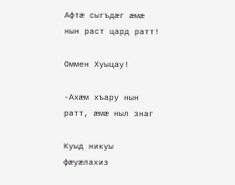Афтӕ сыгъдӕг ӕмӕ нын раст цард ратт!

Оммен Хуыцау!

-Ахӕм хъару нын ратт, ӕмӕ ныл знаг

Куыд никуы фӕуӕлахиз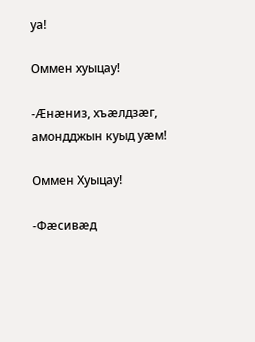уа!

Оммен хуыцау!

-Ӕнӕниз, хъӕлдзӕг, амондджын куыд уӕм!

Оммен Хуыцау!

-Фӕсивӕд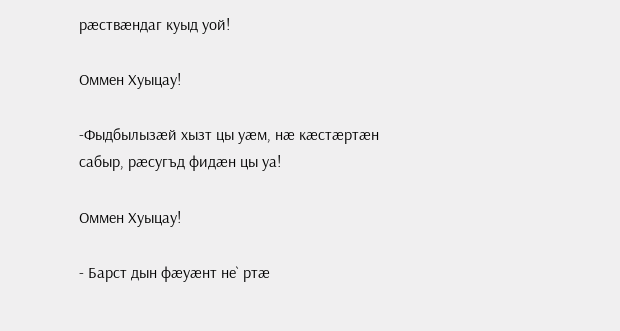рӕствӕндаг куыд уой!

Оммен Хуыцау!

-Фыдбылызӕй хызт цы уӕм, нӕ кӕстӕртӕн сабыр, рӕсугъд фидӕн цы уа!

Оммен Хуыцау!

- Барст дын фӕуӕнт не` ртӕ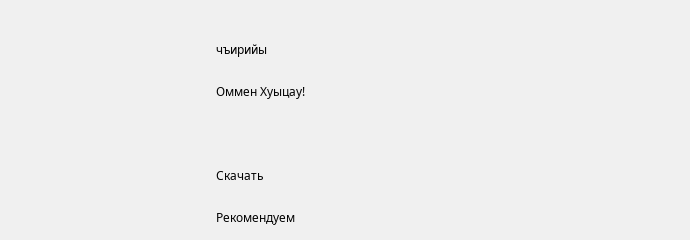чъирийы

Оммен Хуыцау!



Скачать

Рекомендуем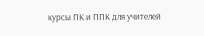курсы ПК и ППК для учителей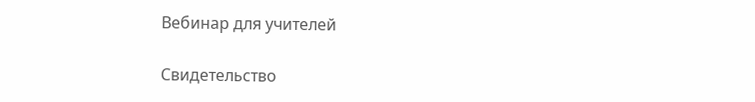Вебинар для учителей

Свидетельство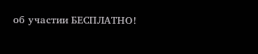об участии БЕСПЛАТНО!